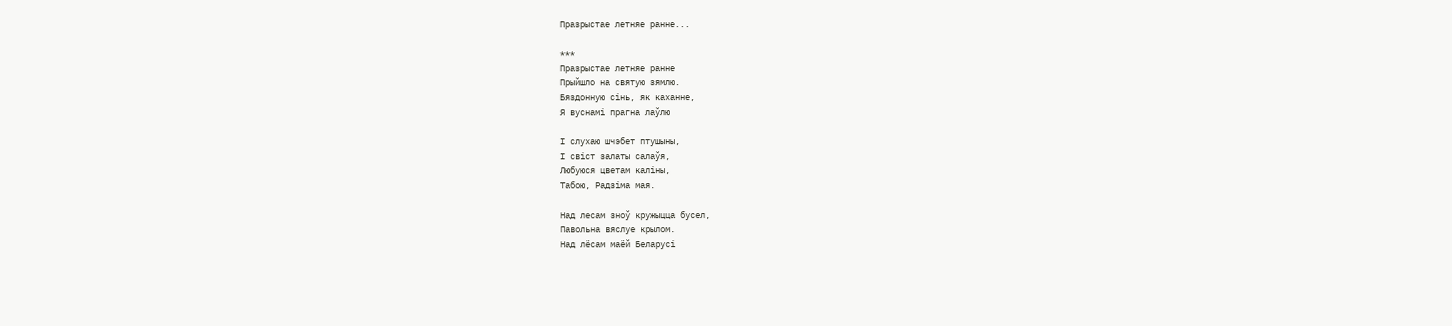Празрыстае летняе ранне...

***
Празрыстае летняе ранне
Прыйшло на святую зямлю.
Бяздонную сінь, як каханне,
Я вуснамі прагна лаўлю

І слухаю шчэбет птушыны,
І свіст залаты салаўя,
Любуюся цветам каліны,
Табою, Радзіма мая.

Над лесам зноў кружыцца бусел,
Павольна вяслуе крылом.
Над лёсам маёй Беларусі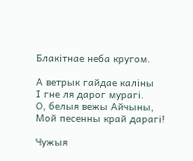Блакітнае неба кругом.

А ветрык гайдае каліны
І гне ля дарог мурагі.
О, белыя вежы Айчыны,
Мой песенны край дарагі!

Чужыя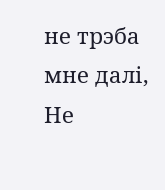не трэба мне далі,
Не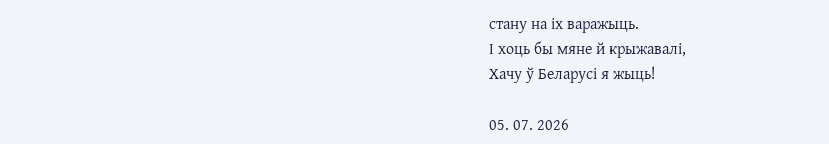стану на іх варажыць.
І хоць бы мяне й крыжавалі,
Хачу ў Беларусі я жыць!

05. 07. 2026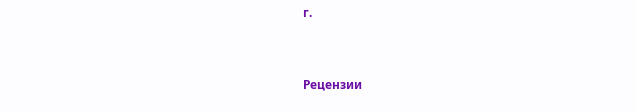г.


Рецензии